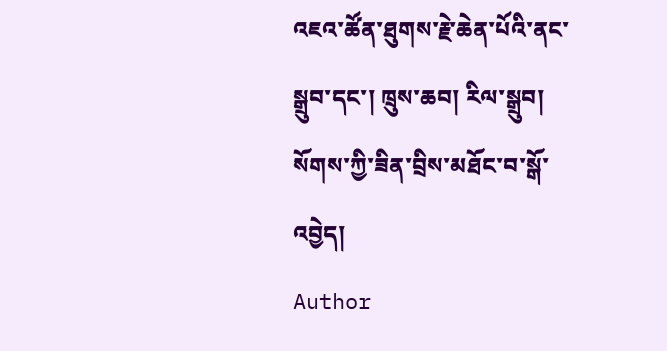འཇའ་ཚོན་ཐུགས་རྗེ་ཆེན་པོའི་ནང་སྒྲུབ་དང་། ཁྲུས་ཆབ། རིལ་སྒྲུབ། སོགས་ཀྱི་ཟིན་བྲིས་མཐོང་བ་སྒོ་འབྱེད།
Author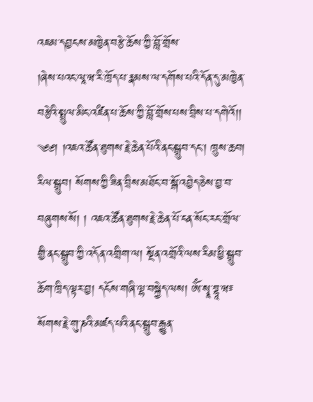འཇམ་དབྱངས་མཁྱེན་བརྩེ་ཆོས་ཀྱི་བློ་གྲོས་
།ཞེས་པའང་ལཱ་ཝ་རི་ཁྲོད་པ་རྣམས་ལ་དགོས་པའི་དོན་དུ་མཁྱེན་བརྩེའི་སྤྲུལ་མིང་འཛིན་པ་ཆོས་ཀྱི་བློ་གྲོས་པས་བྲིས་པ་དགེའོ།།
༄༅། །འཇའ་ཚོན་ཐུགས་རྗེ་ཆེན་པོའི་ནང་སྒྲུབ་དང་། ཁྲུས་ཆབ། རིལ་སྒྲུབ། སོགས་ཀྱི་ཟིན་བྲིས་མཐོང་བ་སྒོ་འབྱེད་ཅེས་བྱ་བ་བཞུགས་སོ། ། འཇའ་ཚོན་ཐུགས་རྗེ་ཆེན་པོ་ངན་སོང་རང་གྲོལ་གྱི་ནང་སྒྲུབ་ཀྱི་འདོན་འགྲིག་ལ། སྔོན་འགྲོའི་ལས་རིམ་ཕྱི་སྒྲུབ་ཆོག་ཁྲིད་ལྟར་བྱ། དངོས་གཞི་ལྷ་བསྐྱེད་ལས། ཨོཾ་སྭཱ་བྷཱ་ཝ༴སོགས་རྗེ་གུ་ཎའི་མཛད་པའི་ནང་སྒྲུབ་རྒྱུན་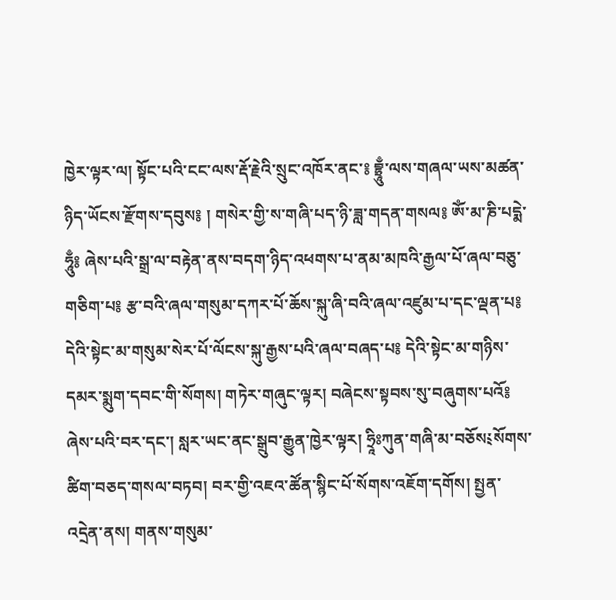ཁྱེར་ལྟར་ལ། སྟོང་པའི་ངང་ལས་རྡོ་རྗེའི་སྲུང་འཁོར་ནང་༔ བྷྲཱུྃ་ལས་གཞལ་ཡས་མཚན་ཉིད་ཡོངས་རྫོགས་དབུས༔ ། གསེར་གྱི་ས་གཞི་པད་ཉི་ཟླ་གདན་གསལ༔ ཨོཾ་མ་ཎི་པདྨེ་ཧཱུྃ༔ ཞེས་པའི་སྒྲ་ལ་བརྟེན་ནས་བདག་ཉིད་འཕགས་པ་ནམ་མཁའི་རྒྱལ་པོ་ཞལ་བཅུ་གཅིག་པ༔ རྩ་བའི་ཞལ་གསུམ་དཀར་པོ་ཆོས་སྐུ་ཞི་བའི་ཞལ་འཛུམ་པ་དང་ལྡན་པ༔ དེའི་སྟེང་མ་གསུམ་སེར་པོ་ལོངས་སྐུ་རྒྱས་པའི་ཞལ་བཞད་པ༔ དེའི་སྟེང་མ་གཉིས་དམར་སྨུག་དབང་གི་སོགས། གཏེར་གཞུང་ལྟར། བཞེངས་སྟབས་སུ་བཞུགས་པའོ༔ ཞེས་པའི་བར་དང་། སླར་ཡང་ནང་སྒྲུབ་རྒྱུན་ཁྱེར་ལྟར། ཧྲཱིཿཀུན་གཞི་མ་བཅོས༴སོགས་ཚིག་བཅད་གསལ་བཏབ། བར་གྱི་འཇའ་ཚོན་སྙིང་པོ་སོགས་འཇོག་དགོས། སྤྱན་འདྲེན་ནས། གནས་གསུམ་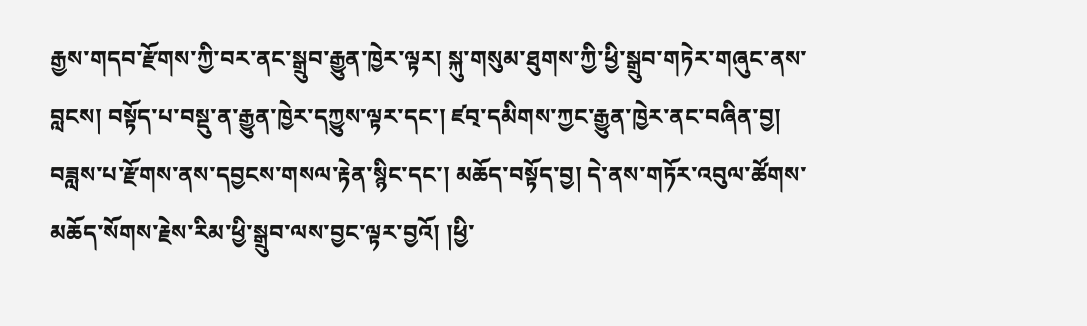རྒྱས་གདབ་རྫོགས་ཀྱི་བར་ནང་སྒྲུབ་རྒྱུན་ཁྱེར་ལྟར། སྐུ་གསུམ་ཐུགས་ཀྱི་ཕྱི་སྒྲུབ་གཏེར་གཞུང་ནས་བླངས། བསྟོད་པ་བསྡུ་ན་རྒྱུན་ཁྱེར་དཀྱུས་ལྟར་དང་། ཛབ྄་དམིགས་ཀྱང་རྒྱུན་ཁྱེར་ནང་བཞིན་བྱ། བཟླས་པ་རྫོགས་ནས་དབྱངས་གསལ་རྟེན་སྙིང་དང་། མཆོད་བསྟོད་བྱ། དེ་ནས་གཏོར་འབུལ་ཚོགས་མཆོད་སོགས་རྗེས་རིམ་ཕྱི་སྒྲུབ་ལས་བྱང་ལྟར་བྱའོ། །ཕྱི་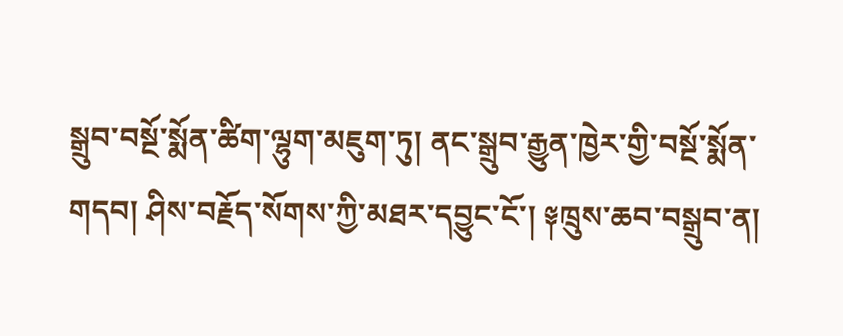སྒྲུབ་བསྔོ་སྨོན་ཚིག་ལྷུག་མཇུག་ཏུ། ནང་སྒྲུབ་རྒྱུན་ཁྱེར་གྱི་བསྔོ་སྨོན་གདབ། ཤིས་བརྗོད་སོགས་ཀྱི་མཐར་དབྱུང་ངོ་། ༈ཁྲུས་ཆབ་བསྒྲུབ་ན།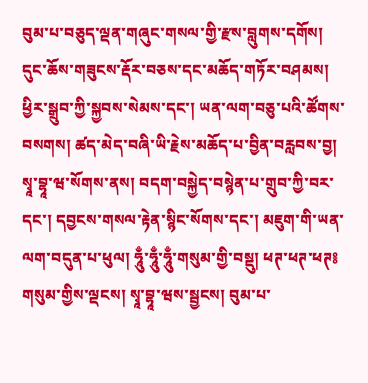བུམ་པ་བཅུད་ལྡན་གཞུང་གསལ་གྱི་རྫས་བླུགས་དགོས། དུང་ཆོས་གཟུངས་རྡོར་བཅས་དང་མཆོད་གཏོར་བཤམས། ཕྱིར་སྒྲུབ་ཀྱི་སྐྱབས་སེམས་དང་། ཡན་ལག་བཅུ་པའི་ཚོགས་བསགས། ཚད་མེད་བཞི་ཡི་རྗེས་མཆོད་པ་བྱིན་བརླབས་བྱ། སྭཱ་བྷཱ་ཝ་སོགས་ནས། བདག་བསྐྱེད་བསྙེན་པ་གྲུབ་ཀྱི་བར་དང་། དབྱངས་གསལ་རྟེན་སྙིང་སོགས་དང་། མཇུག་གི་ཡན་ལག་བདུན་པ་ཕུལ། ཧཱུྃ་ཧཱུྃ་ཧཱུྃ་གསུམ་གྱི་བསྡུ། ཕཊ་ཕཊ་ཕཊ༔ གསུམ་གྱིས་ལྡངས། སྭཱ་བྷཱ་ཝས་སྦྱངས། བུམ་པ་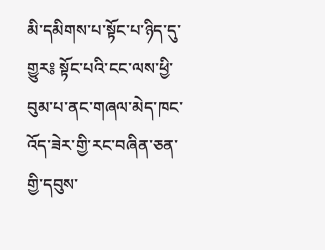མི་དམིགས་པ་སྟོང་པ་ཉིད་དུ་གྱུར༔ སྟོང་པའི་ངང་ལས་ཕྱི་བུམ་པ་ནང་གཞལ་མེད་ཁང་འོད་ཟེར་གྱི་རང་བཞིན་ཅན་གྱི་དབུས་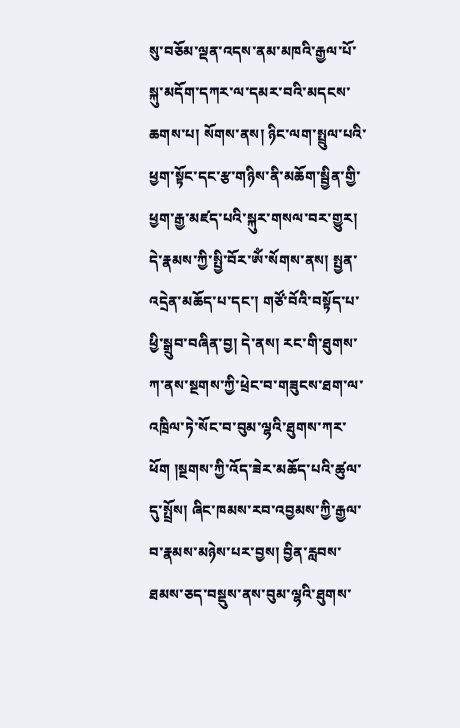སུ་བཅོམ་ལྡན་འདས་ནམ་མཁའི་རྒྱལ་པོ་སྐུ་མདོག་དཀར་ལ་དམར་བའི་མདངས་ཆགས་པ། སོགས་ནས། ཉིང་ལག་སྤྲུལ་པའི་ཕྱག་སྟོང་དང་རྩ་གཉིས་ནི་མཆོག་སྦྱིན་གྱི་ཕྱག་རྒྱ་མཛད་པའི་སྐུར་གསལ་བར་གྱུར། དེ་རྣམས་ཀྱི་སྤྱི་བོར་ཨོཾ་སོགས་ནས། སྤྱན་འདྲེན་མཆོད་པ་དང་། གཙོ་བོའི་བསྟོད་པ་ཕྱི་སྒྲུབ་བཞིན་བྱ། དེ་ནས། རང་གི་ཐུགས་ཀ་ནས་སྔགས་ཀྱི་ཕྲེང་བ་གཟུངས་ཐག་ལ་འཁྲིལ་ཏེ་སོང་བ་བུམ་ལྷའི་ཐུགས་ཀར་ཕོག །སྔགས་ཀྱི་འོད་ཟེར་མཆོད་པའི་ཚུལ་དུ་སྤྲོས། ཞིང་ཁམས་རབ་འབྱམས་ཀྱི་རྒྱལ་བ་རྣམས་མཉེས་པར་བྱས། བྱིན་རླབས་ཐམས་ཅད་བསྡུས་ནས་བུམ་ལྷའི་ཐུགས་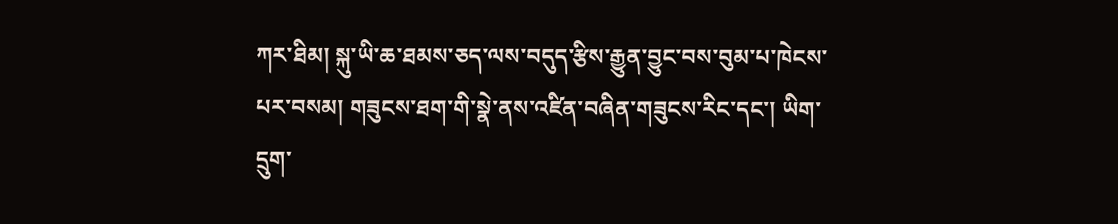ཀར་ཐིམ། སྐུ་ཡི་ཆ་ཐམས་ཅད་ལས་བདུད་རྩིས་རྒྱུན་བྱུང་བས་བུམ་པ་ཁེངས་པར་བསམ། གཟུངས་ཐག་གི་སྣེ་ནས་འཛིན་བཞིན་གཟུངས་རིང་དང་། ཡིག་དྲུག་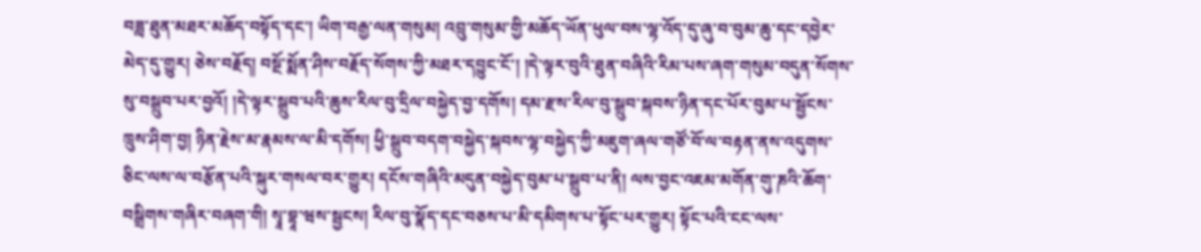བཟླ་ཐུན་མཐར་མཆོད་བསྟོད་དང་། ཡིག་བརྒྱ་ལན་གསུམ། འབྲུ་གསུམ་གྱི་མཆོད་ཡོན་ཕུལ་བས་ལྷ་འོད་དུ་ཞུ་བ་བུམ་ཆུ་དང་དབྱེར་མེད་དུ་གྱུར། ཅེས་བརྗོད། བསྔོ་སྨོན་ཤིས་བརྗོད་སོགས་ཀྱི་མཐར་དབྱུང་ངོ་། །དེ་ལྟར་བུའི་ཐུན་བཞིའི་རིམ་པས་ཞག་གསུམ་བདུན་སོགས་སུ་བསྒྲུབ་པར་བྱའོ། །དེ་ལྟར་སྒྲུབ་པའི་ཆུས་རིལ་བུ་དྲིལ་བསྐྱེད་བྱ་དགོས། དམ་རྫས་རིལ་བུ་སྒྲུབ་སྐབས་ཉིན་དང་པོར་བུམ་པ་སྦྱོངས་ཁྲུས་ཤིག་བྱ། ཉིན་རྗེས་མ་རྣམས་ལ་མི་དགོས། ཕྱི་སྒྲུབ་བདག་བསྐྱེད་སྐབས་ལྷ་བསྐྱེད་ཀྱི་མཇུག་ཞལ་གཙོ་བོ་ལ་བརྟན་ནས་འདུགས་ཅིང་ལས་ལ་བརྩོན་པའི་སྐུར་གསལ་བར་གྱུར། དངོས་གཞིའི་མདུན་བསྐྱེད་བུམ་པ་སྒྲུབ་པ་ནི། ལས་བྱང་འཇམ་མགོན་གུ་ཎའི་ཆོག་བསྒྲིགས་གཞིར་བཞག་གི། སྭཱ་བྷཱ་ཝས་སྦྱངས། རིལ་བུ་སྣོད་དང་བཅས་པ་མི་དམིགས་པ་སྟོང་པར་གྱུར། སྟོང་པའི་ངང་ལས་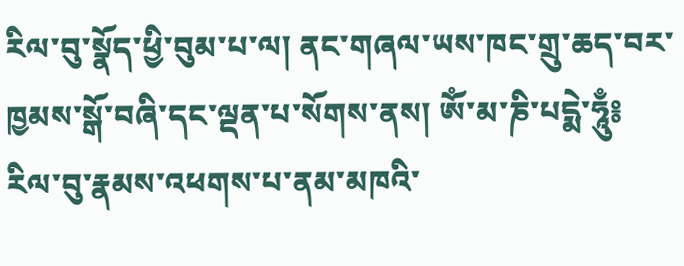རིལ་བུ་སྣོད་ཕྱི་བུམ་པ་ལ། ནང་གཞལ་ཡས་ཁང་གྲུ་ཆད་བར་ཁྱམས་སྒོ་བཞི་དང་ལྡན་པ་སོགས་ནས། ཨོཾ་མ་ཎི་པདྨེ་ཧཱུྃ༔ རིལ་བུ་རྣམས་འཕགས་པ་ནམ་མཁའི་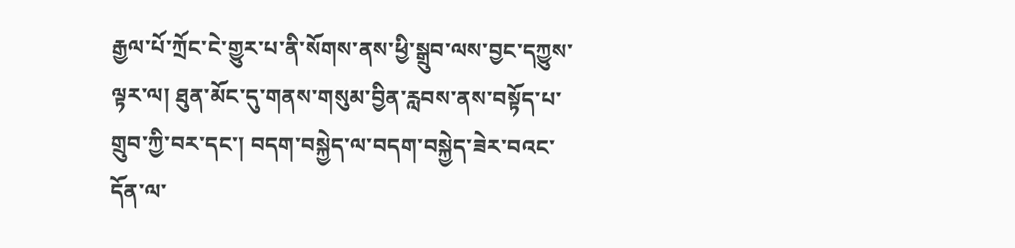རྒྱལ་པོ་ཀྲོང་ངེ་གྱུར་པ་ནི་སོགས་ནས་ཕྱི་སྒྲུབ་ལས་བྱང་དཀྱུས་ལྟར་ལ། ཐུན་མོང་དུ་གནས་གསུམ་བྱིན་རླབས་ནས་བསྟོད་པ་གྲུབ་ཀྱི་བར་དང་། བདག་བསྐྱེད་ལ་བདག་བསྐྱེད་ཟེར་བའང་དོན་ལ་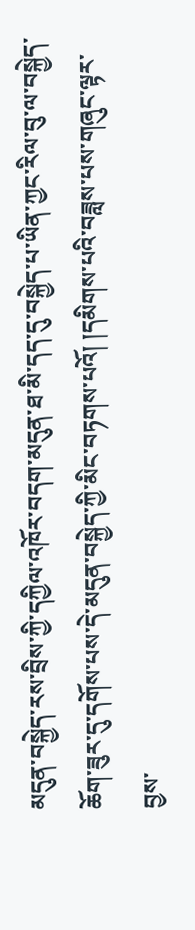མདུན་བསྐྱེད་རས་བྲིས་ཀྱི་དཀྱིལ་འཁོར་བདག་མདུན་ཐ་མི་དད་དུ་བསྐྱེད་པ་ཡིན་ཀྱང་རིལ་བུ་ལ་བསྐྱེད་ཆོག་ཟུར་དུ་དགོས་པས་དེ་མདུན་བསྐྱེད་ཀྱི་མིང་བཏགས་པའོ། །དམིགས་པའི་བཟླས་པས་གཞུང་ལྟར་བྱས་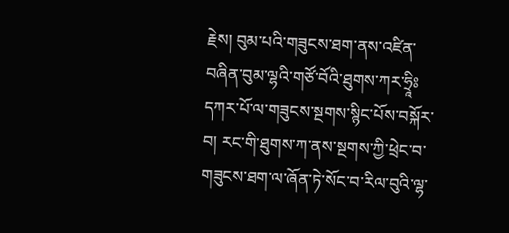རྗེས། བུམ་པའི་གཟུངས་ཐག་ནས་འཛིན་བཞིན་བུམ་ལྷའི་གཙོ་བོའི་ཐུགས་ཀར་ཧྲཱིཿདཀར་པོ་ལ་གཟུངས་སྔགས་སྙིང་པོས་བསྐོར་བ། རང་གི་ཐུགས་ཀ་ནས་སྔགས་ཀྱི་ཕྲེང་བ་གཟུངས་ཐག་ལ་ཞོན་ཏེ་སོང་བ་རིལ་བུའི་ལྷ་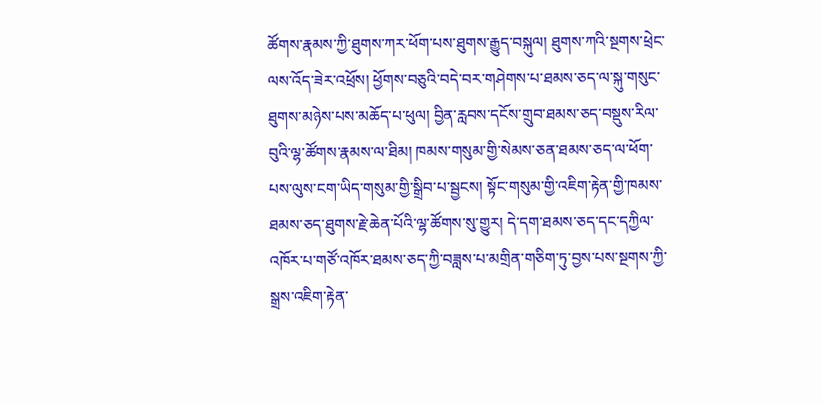ཚོགས་རྣམས་ཀྱི་ཐུགས་ཀར་ཕོག་པས་ཐུགས་རྒྱུད་བསྐུལ། ཐུགས་ཀའི་སྔགས་ཕྲེང་ལས་འོད་ཟེར་འཕྲོས། ཕྱོགས་བཅུའི་བདེ་བར་གཤེགས་པ་ཐམས་ཅད་ལ་སྐུ་གསུང་ཐུགས་མཉེས་པས་མཆོད་པ་ཕུལ། བྱིན་རླབས་དངོས་གྲུབ་ཐམས་ཅད་བསྡུས་རིལ་བུའི་ལྷ་ཚོགས་རྣམས་ལ་ཐིམ། ཁམས་གསུམ་གྱི་སེམས་ཅན་ཐམས་ཅད་ལ་ཕོག་པས་ལུས་ངག་ཡིད་གསུམ་གྱི་སྒྲིབ་པ་སྦྱངས། སྟོང་གསུམ་གྱི་འཇིག་རྟེན་གྱི་ཁམས་ཐམས་ཅད་ཐུགས་རྗེ་ཆེན་པོའི་ལྷ་ཚོགས་སུ་གྱུར། དེ་དག་ཐམས་ཅད་དང་དཀྱིལ་འཁོར་པ་གཙོ་འཁོར་ཐམས་ཅད་ཀྱི་བཟླས་པ་མགྲིན་གཅིག་ཏུ་བྱས་པས་སྔགས་ཀྱི་སྒྲས་འཇིག་རྟེན་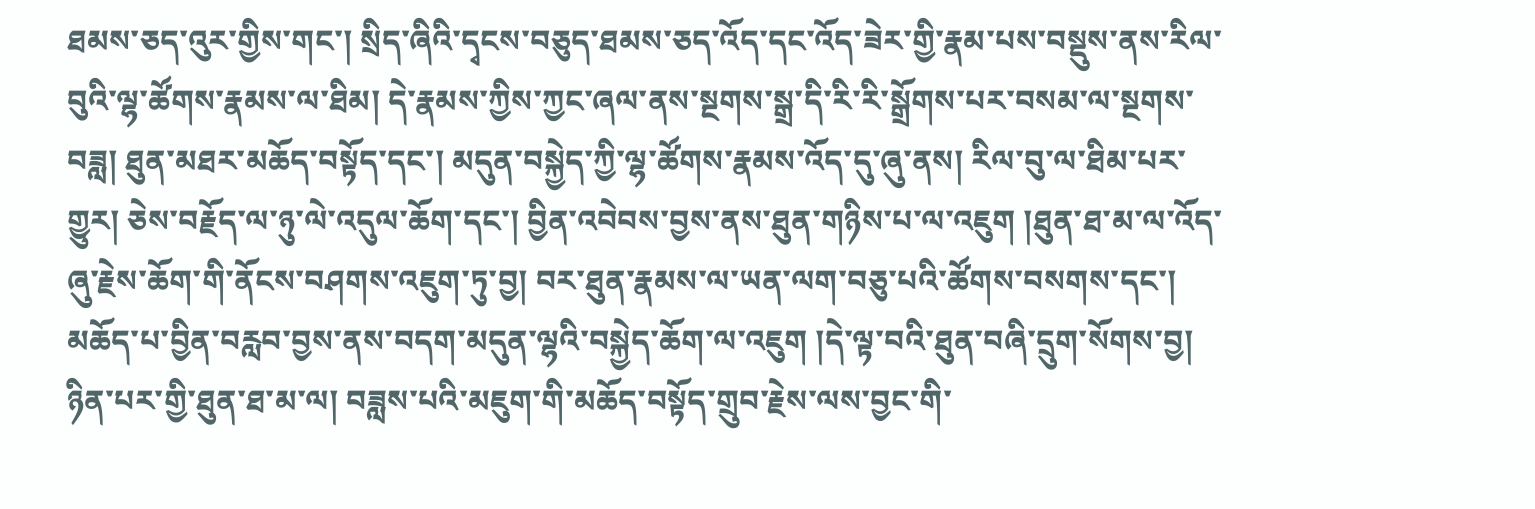ཐམས་ཅད་འུར་གྱིས་གང་། སྲིད་ཞིའི་དྭངས་བཅུད་ཐམས་ཅད་འོད་དང་འོད་ཟེར་གྱི་རྣམ་པས་བསྡུས་ནས་རིལ་བུའི་ལྷ་ཚོགས་རྣམས་ལ་ཐིམ། དེ་རྣམས་ཀྱིས་ཀྱང་ཞལ་ནས་སྔགས་སྒྲ་དི་རི་རི་སྒྲོགས་པར་བསམ་ལ་སྔགས་བཟླ། ཐུན་མཐར་མཆོད་བསྟོད་དང་། མདུན་བསྐྱེད་ཀྱི་ལྷ་ཚོགས་རྣམས་འོད་དུ་ཞུ་ནས། རིལ་བུ་ལ་ཐིམ་པར་གྱུར། ཅེས་བརྗོད་ལ་ཉུ་ལེ་འདུལ་ཆོག་དང་། བྱིན་འབེབས་བྱས་ནས་ཐུན་གཉིས་པ་ལ་འཇུག །ཐུན་ཐ་མ་ལ་འོད་ཞུ་རྗེས་ཆོག་གི་ནོངས་བཤགས་འཇུག་ཏུ་བྱ། བར་ཐུན་རྣམས་ལ་ཡན་ལག་བཅུ་པའི་ཚོགས་བསགས་དང་། མཆོད་པ་བྱིན་བརླབ་བྱས་ནས་བདག་མདུན་ལྷའི་བསྐྱེད་ཆོག་ལ་འཇུག །དེ་ལྟ་བའི་ཐུན་བཞི་དྲུག་སོགས་བྱ། ཉིན་པར་གྱི་ཐུན་ཐ་མ་ལ། བཟླས་པའི་མཇུག་གི་མཆོད་བསྟོད་གྲུབ་རྗེས་ལས་བྱང་གི་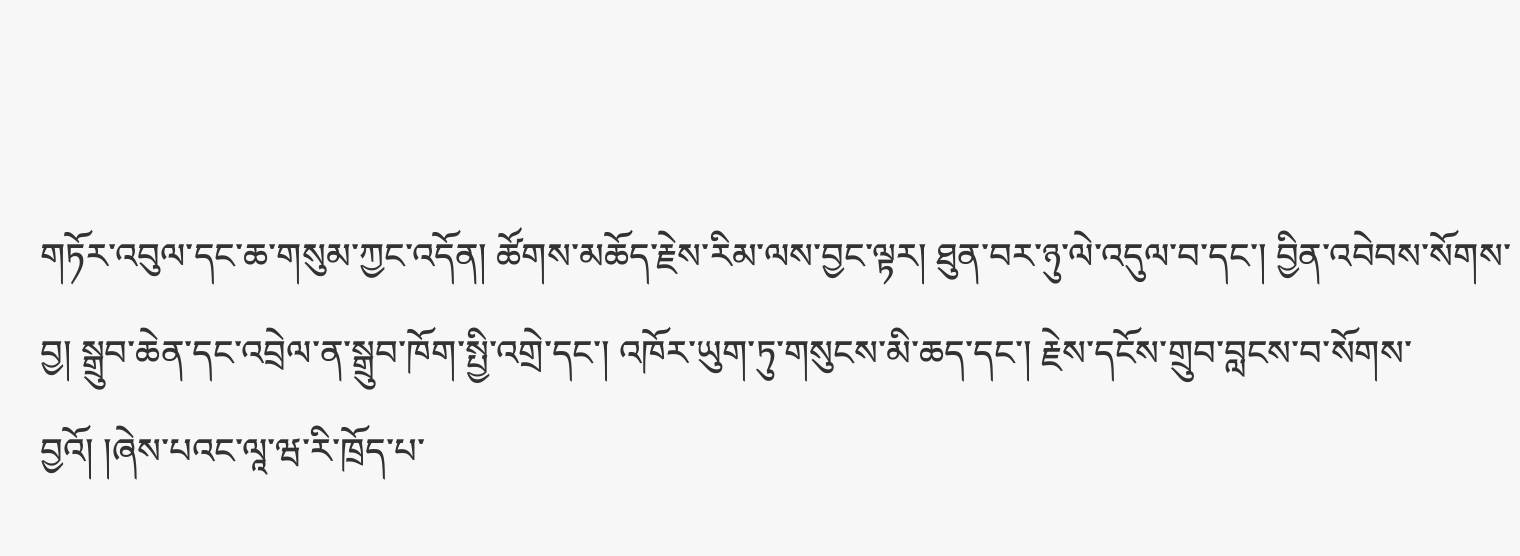གཏོར་འབུལ་དང་ཆ་གསུམ་ཀྱང་འདོན། ཚོགས་མཆོད་རྗེས་རིམ་ལས་བྱང་ལྟར། ཐུན་བར་ཉུ་ལེ་འདུལ་བ་དང་། བྱིན་འབེབས་སོགས་བྱ། སྒྲུབ་ཆེན་དང་འབྲེལ་ན་སྒྲུབ་ཁོག་སྤྱི་འགྲེ་དང་། འཁོར་ཡུག་ཏུ་གསུངས་མི་ཆད་དང་། རྗེས་དངོས་གྲུབ་བླངས་བ་སོགས་བྱའོ། །ཞེས་པའང་ལཱ་ཝ་རི་ཁྲོད་པ་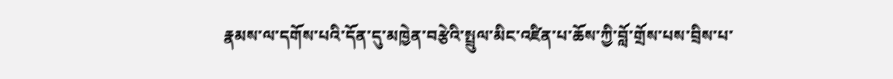རྣམས་ལ་དགོས་པའི་དོན་དུ་མཁྱེན་བརྩེའི་སྤྲུལ་མིང་འཛིན་པ་ཆོས་ཀྱི་བློ་གྲོས་པས་བྲིས་པ་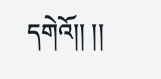དགེའོ།། །།